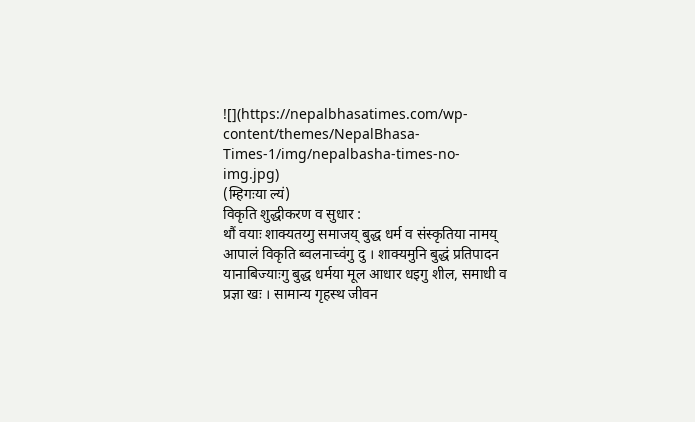![](https://nepalbhasatimes.com/wp-content/themes/NepalBhasa-Times-1/img/nepalbasha-times-no-img.jpg)
(म्हिगःया ल्यं)
विकृति शुद्धीकरण व सुधार :
थौं वयाः शाक्यतय्गु समाजय् बुद्ध धर्म व संस्कृतिया नामय् आपालं विकृति ब्वलनाच्वंगु दु । शाक्यमुनि बुद्धं प्रतिपादन यानाबिज्याःगु बुद्ध धर्मया मूल आधार धइगु शील, समाधी व प्रज्ञा खः । सामान्य गृहस्थ जीवन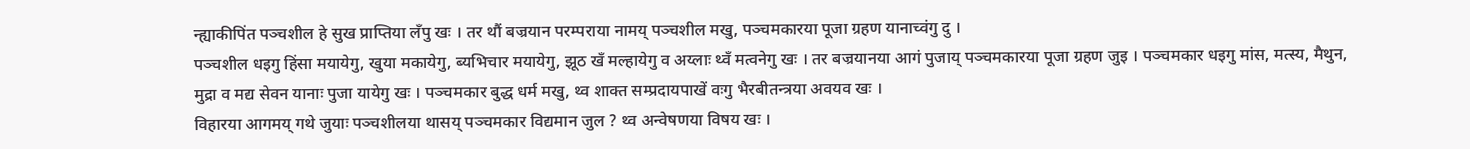न्ह्याकीपिंत पञ्चशील हे सुख प्राप्तिया लँपु खः । तर थौं बज्रयान परम्पराया नामय् पञ्चशील मखु, पञ्चमकारया पूजा ग्रहण यानाच्वंगु दु ।
पञ्चशील धइगु हिंसा मयायेगु, खुया मकायेगु, ब्यभिचार मयायेगु, झूठ खँ मल्हायेगु व अय्लाः थ्वँ मत्वनेगु खः । तर बज्रयानया आगं पुजाय् पञ्चमकारया पूजा ग्रहण जुइ । पञ्चमकार धइगु मांस, मत्स्य, मैथुन, मुद्रा व मद्य सेवन यानाः पुजा यायेगु खः । पञ्चमकार बुद्ध धर्म मखु, थ्व शाक्त सम्प्रदायपाखें वःगु भैरबीतन्त्रया अवयव खः ।
विहारया आगमय् गथे जुयाः पञ्चशीलया थासय् पञ्चमकार विद्यमान जुल ? थ्व अन्वेषणया विषय खः ।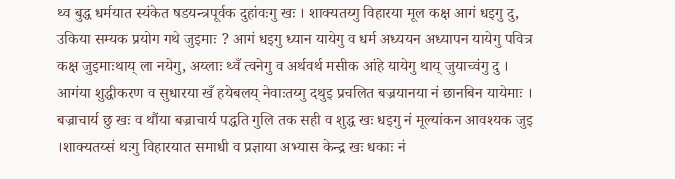थ्व बुद्ध धर्मयात स्यंकेत षडयन्त्रपूर्वक दुहांवःगु खः । शाक्यतय्गु विहारया मूल कक्ष आगं धइगु दु, उकिया सम्यक प्रयोग गथे जुइमाः ? आगं धइगु ध्यान यायेगु व धर्म अध्ययन अध्यापन यायेगु पवित्र कक्ष जुइमाःथाय् ला नयेगु, अय्लाः थ्वँ त्वनेगु व अर्थवर्थ मसीक आंहे यायेगु थाय् जुयाच्वंगु दु ।
आगंया शुद्धीकरण व सुधारया खँ हयेबलय् नेवाःतय्गु दथुइ प्रचलित बज्रयानया नं छानबिन यायेमाः । बज्राचार्य छु खः व थौंया बज्राचार्य पद्धति गुलि तक सही व शुद्ध खः धइगु नं मूल्यांकन आवश्यक जुइ ।शाक्यतय्सं थःगु विहारयात समाधी व प्रज्ञाया अभ्यास केन्द्र खः धकाः नं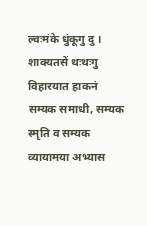ल्वःमंके धुंकूगु दु ।
शाक्यतसें थःथःगु विहारयात हाकनं सम्यक समाधी, सम्यक स्मृति व सम्यक व्यायामया अभ्यास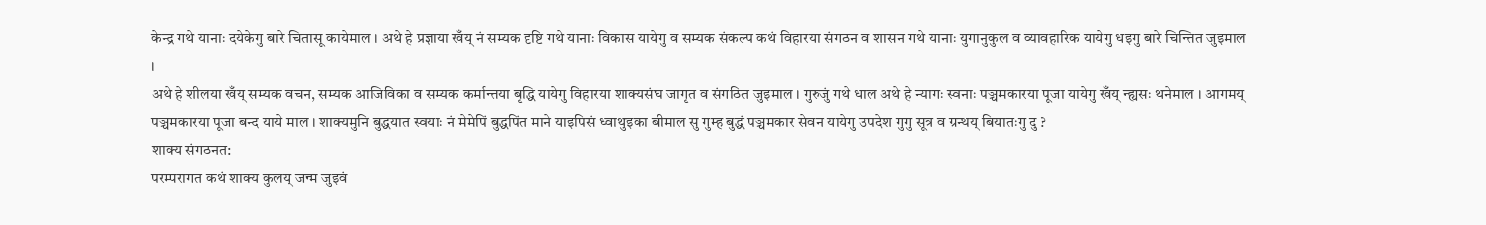केन्द्र गथे यानाः दयेकेगु बारे चितासू कायेमाल । अथे हे प्रज्ञाया खँय् नं सम्यक दृष्टि गथे यानाः विकास यायेगु व सम्यक संकल्प कथं विहारया संगठन व शासन गथे यानाः युगानुकुल व व्यावहारिक यायेगु धइगु बारे चिन्तित जुइमाल ।
अथे हे शीलया खँय् सम्यक वचन, सम्यक आजिविका व सम्यक कर्मान्तया बृद्धि यायेगु विहारया शाक्यसंघ जागृत व संगठित जुइमाल । गुरुजुं गथे धाल अथे हे न्यागः स्वनाः पञ्चमकारया पूजा यायेगु खँय् न्ह्यसः थनेमाल । आगमय् पञ्चमकारया पूजा बन्द याये माल । शाक्यमुनि बुद्धयात स्वयाः नं मेमेपिं बुद्धपिंत माने याइपिसं ध्वाथुइका बीमाल सु गुम्ह बुद्धं पञ्चमकार सेवन यायेगु उपदेश गुगु सूत्र व ग्रन्थय् बियातःगु दु ?
शाक्य संगठनत:
परम्परागत कथं शाक्य कुलय् जन्म जुइवं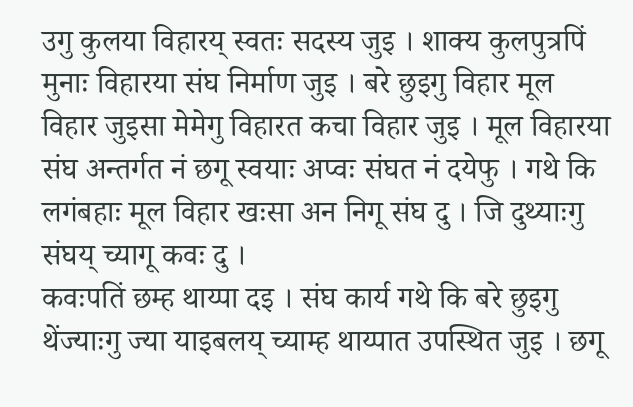उगु कुलया विहारय् स्वतः सदस्य जुइ । शाक्य कुलपुत्रपिं मुनाः विहारया संघ निर्माण जुइ । बरे छुइगु विहार मूल विहार जुइसा मेमेगु विहारत कचा विहार जुइ । मूल विहारया संघ अन्तर्गत नं छगू स्वयाः अप्वः संघत नं दयेफु । गथे कि लगंबहाः मूल विहार खःसा अन निगू संघ दु । जि दुथ्याःगु संघय् च्यागू कवः दु ।
कवःपतिं छम्ह थाय्पा दइ । संघ कार्य गथे कि बरे छुइगु थेंज्याःगु ज्या याइबलय् च्याम्ह थाय्पात उपस्थित जुइ । छगू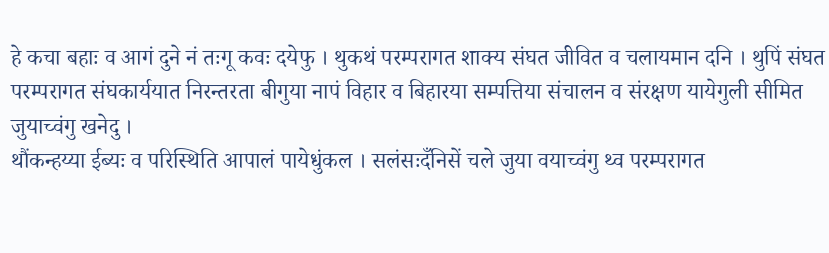हे कचा बहाः व आगं दुने नं तःगू कवः दयेफु । थुकथं परम्परागत शाक्य संघत जीवित व चलायमान दनि । थुपिं संघत परम्परागत संघकार्ययात निरन्तरता बीगुया नापं विहार व बिहारया सम्पत्तिया संचालन व संरक्षण यायेगुली सीमित जुयाच्वंगु खनेदु ।
थौंकन्हय्या ईब्यः व परिस्थिति आपालं पायेधुंकल । सलंसःदँनिसें चले जुया वयाच्वंगु थ्व परम्परागत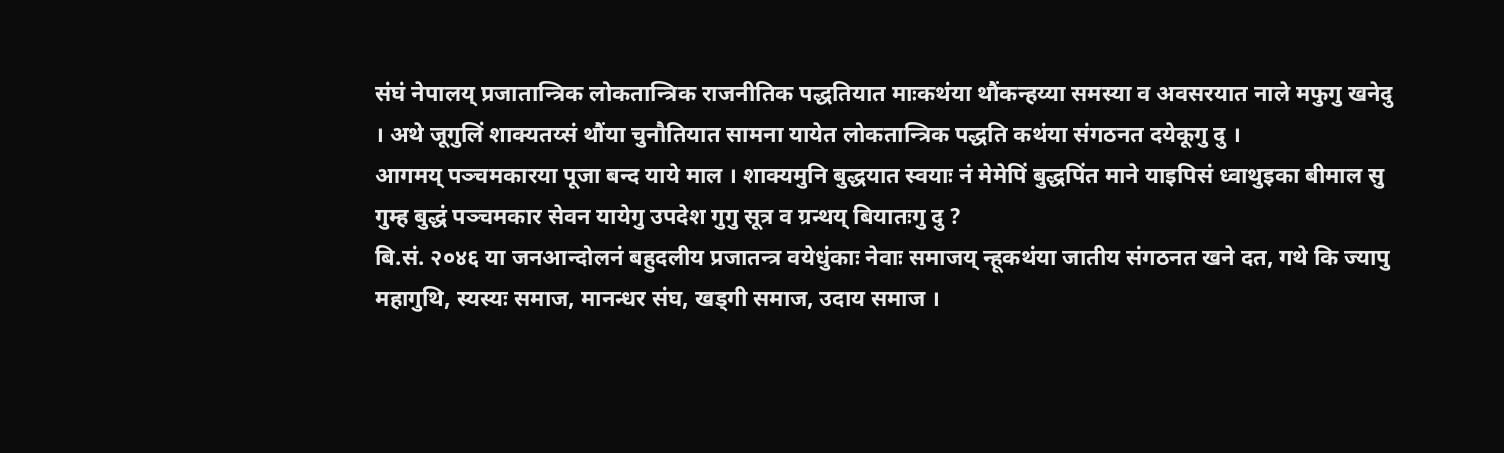संघं नेपालय् प्रजातान्त्रिक लोकतान्त्रिक राजनीतिक पद्धतियात माःकथंया थौंकन्हय्या समस्या व अवसरयात नाले मफुगु खनेदु । अथे जूगुलिं शाक्यतय्सं थौंया चुनौतियात सामना यायेत लोकतान्त्रिक पद्धति कथंया संगठनत दयेकूगु दु ।
आगमय् पञ्चमकारया पूजा बन्द याये माल । शाक्यमुनि बुद्धयात स्वयाः नं मेमेपिं बुद्धपिंत माने याइपिसं ध्वाथुइका बीमाल सु गुम्ह बुद्धं पञ्चमकार सेवन यायेगु उपदेश गुगु सूत्र व ग्रन्थय् बियातःगु दु ?
बि.सं. २०४६ या जनआन्दोलनं बहुदलीय प्रजातन्त्र वयेधुंकाः नेवाः समाजय् न्हूकथंया जातीय संगठनत खने दत, गथे कि ज्यापु महागुथि, स्यस्यः समाज, मानन्धर संघ, खड्गी समाज, उदाय समाज ।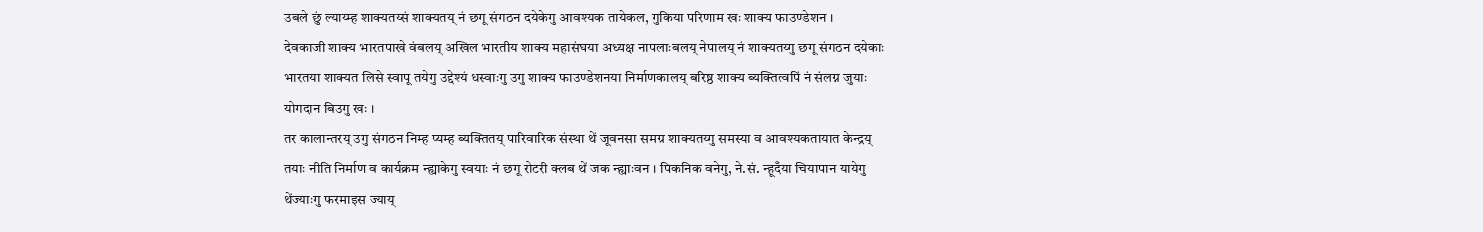उबले छुं ल्याय्म्ह शाक्यतय्सं शाक्यतय् नं छगू संगठन दयेकेगु आवश्यक तायेकल, गुकिया परिणाम खः शाक्य फाउण्डेशन ।
देवकाजी शाक्य भारतपाखे वंबलय् अखिल भारतीय शाक्य महासंघया अध्यक्ष नापलाःबलय् नेपालय् नं शाक्यतय्गु छगू संगठन दयेकाः भारतया शाक्यत लिसे स्वापू तयेगु उद्देश्यं धस्वाःगु उगु शाक्य फाउण्डेशनया निर्माणकालय् बरिष्ठ शाक्य ब्यक्तित्वपिं नं संलग्न जुयाः योगदान बिउगु खः ।
तर कालान्तरय् उगु संगठन निम्ह प्यम्ह ब्यक्तितय् पारिवारिक संस्था थें जूवनसा समग्र शाक्यतय्गु समस्या व आवश्यकतायात केन्द्रय् तयाः नीति निर्माण व कार्यक्रम न्ह्याकेगु स्वयाः नं छगू रोटरी क्लब थें जक न्ह्याःवन । पिकनिक वनेगु, ने.सं. न्हूदँया चियापान यायेगु थेंज्याःगु फरमाइस ज्याय्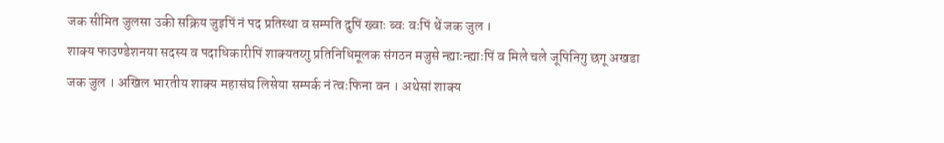जक सीमित जुलसा उकी सक्रिय जुइपिं नं पद प्रतिस्था व सम्पति दुपिं ख्वाः ब्वः वःपिं थें जक जुल ।
शाक्य फाउण्डेशनया सदस्य व पदाधिकारीपिं शाक्यतय्गु प्रतिनिधिमूलक संगठन मजुसे न्ह्याःन्ह्याःपिं व मिले चले जूपिनिगु छगू अखडा जक जुल । अखिल भारतीय शाक्य महासंघ लिसेया सम्पर्क नं त्वःफिना वन । अथेसां शाक्य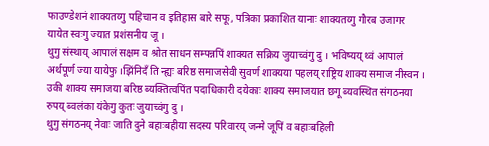फाउण्डेशनं शाक्यतय्गु पहिचान व इतिहास बारे सफू, पत्रिका प्रकाशित यानाः शाक्यतय्गु गौरब उजागर यायेत स्वःगु ज्यात प्रशंसनीय जू ।
थुगु संस्थाय् आपालं सक्षम व श्रोत साधन सम्पन्नपिं शाक्यत सक्रिय जुयाच्वंगु दु । भविष्यय् थ्वं आपालं अर्थपूर्ण ज्या यायेफु ।झिंनिदँ ति न्ह्यः बरिष्ठ समाजसेवी सुवर्ण शाक्यया पहलय् राष्ट्रिय शाक्य समाज नीस्वन । उकी शाक्य समाजया बरिष्ठ ब्यक्तित्वपिंत पदाधिकारी दयेकाः शाक्य समाजयात छगू ब्यवस्थित संगठनया रुपय् ब्वलंका यंकेगु कुतः जुयाच्वंगु दु ।
थुगु संगठनय् नेवाः जाति दुने बहाःबहीया सदस्य परिवारय् जन्मे जूपिं व बहाःबहिली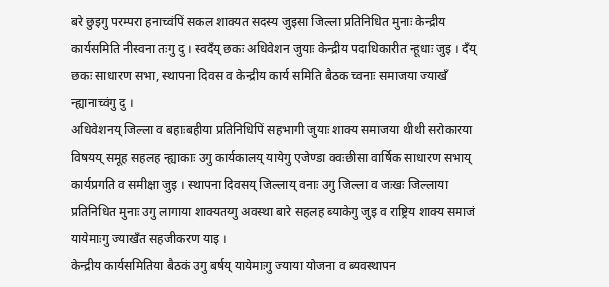बरे छुइगु परम्परा हनाच्वंपिं सकल शाक्यत सदस्य जुइसा जिल्ला प्रतिनिधित मुनाः केन्द्रीय कार्यसमिति नीस्वना तःगु दु । स्वदँय् छकः अधिवेशन जुयाः केन्द्रीय पदाधिकारीत न्हूधाः जुइ । दँय् छकः साधारण सभा, स्थापना दिवस व केन्द्रीय कार्य समिति बैठक च्वनाः समाजया ज्याखँ न्ह्यानाच्वंगु दु ।
अधिवेशनय् जिल्ला व बहाःबहीया प्रतिनिधिपिं सहभागी जुयाः शाक्य समाजया थीथी सरोकारया विषयय् समूह सहलह न्ह्याकाः उगु कार्यकालय् यायेगु एजेण्डा क्वःछीसा वार्षिक साधारण सभाय् कार्यप्रगति व समीक्षा जुइ । स्थापना दिवसय् जिल्लाय् वनाः उगु जिल्ला व जःखः जिल्लाया प्रतिनिधित मुनाः उगु लागाया शाक्यतय्गु अवस्था बारे सहलह ब्याकेगु जुइ व राष्ट्रिय शाक्य समाजं यायेमाःगु ज्याखँत सहजीकरण याइ ।
केन्द्रीय कार्यसमितिया बैठकं उगु बर्षय् यायेमाःगु ज्याया योजना व ब्यवस्थापन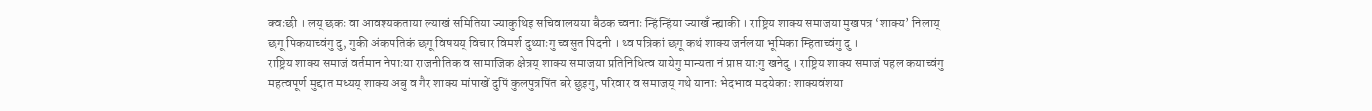क्वःछी । लय् छकः वा आवश्यकताया ल्याखं समितिया ज्याकुथिइ सचिवालयया बैठक च्वनाः न्हिंन्हिंया ज्याखँ न्ह्याकी । राष्ट्रिय शाक्य समाजया मुखपत्र ‘शाक्य’ निलाय् छगू पिकयाच्वंगु दु, गुकी अंकपतिकं छगू विषयय् विचार विमर्श दुथ्याःगु च्वसुत पिदनी । थ्व पत्रिकां छगू कथं शाक्य जर्नलया भूमिका म्हिताच्वंगु दु ।
राष्ट्रिय शाक्य समाजं वर्तमान नेपाःया राजनीतिक व सामाजिक क्षेत्रय् शाक्य समाजया प्रतिनिधित्व यायेगु मान्यता नं प्राप्त याःगु खनेदु । राष्ट्रिय शाक्य समाजं पहल कयाच्वंगु महत्वपूर्ण मुद्दात मध्यय् शाक्य अबु व गैर शाक्य मांपाखें दुपिं कुलपुत्रपिंत बरे छुइगु, परिवार व समाजय् गथे यानाः भेदभाव मदयेकाः शाक्यवंशया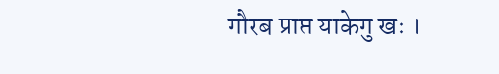गौरब प्राप्त याकेगु खः ।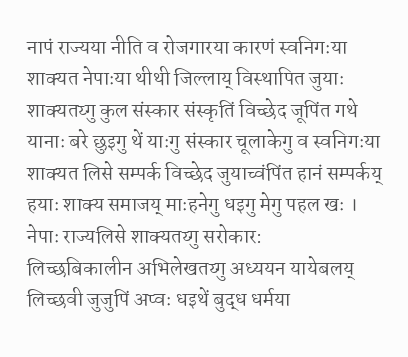नापं राज्यया नीति व रोजगारया कारणं स्वनिगःया शाक्यत नेपाःया थीथी जिल्लाय् विस्थापित जुयाः शाक्यतय्गु कुल संस्कार संस्कृतिं विच्छेद जूपिंत गथे यानाः बरे छुइगु थें याःगु संस्कार चूलाकेगु व स्वनिगःया शाक्यत लिसे सम्पर्क विच्छेद जुयाच्वंपिंत हानं सम्पर्कय् हयाः शाक्य समाजय् माःहनेगु धइगु मेगु पहल खः ।
नेपाः राज्यलिसे शाक्यतय्गु सरोकार:
लिच्छबिकालीन अभिलेखतय्गु अध्ययन यायेबलय् लिच्छवी जुजुपिं अप्वः धइथें बुद्ध धर्मया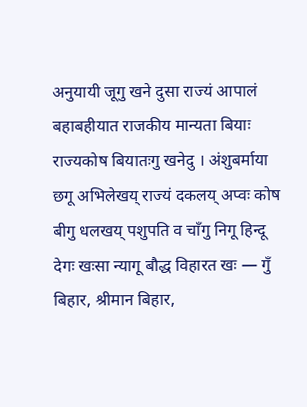अनुयायी जूगु खने दुसा राज्यं आपालं बहाबहीयात राजकीय मान्यता बियाः राज्यकोष बियातःगु खनेदु । अंशुबर्माया छगू अभिलेखय् राज्यं दकलय् अप्वः कोष बीगु धलखय् पशुपति व चाँगु निगू हिन्दू देगः खःसा न्यागू बौद्ध विहारत खः — गुँ बिहार, श्रीमान बिहार,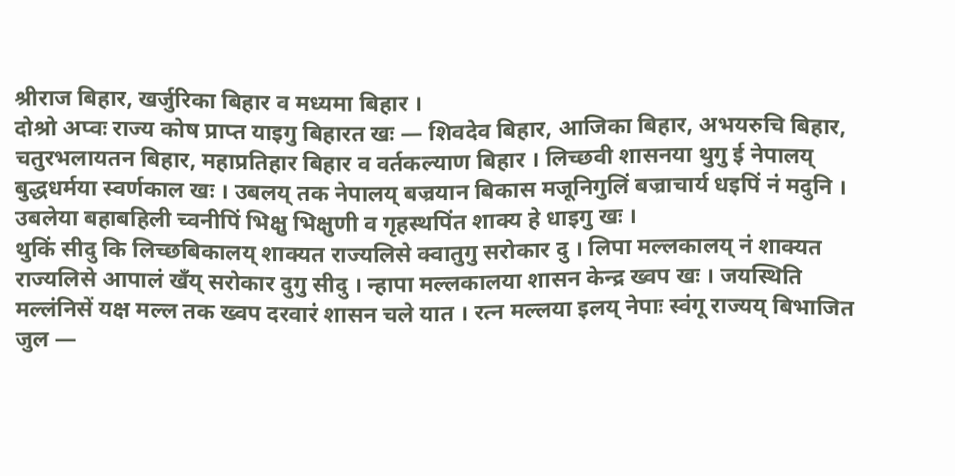श्रीराज बिहार, खर्जुरिका बिहार व मध्यमा बिहार ।
दोश्रो अप्वः राज्य कोष प्राप्त याइगु बिहारत खः — शिवदेव बिहार, आजिका बिहार, अभयरुचि बिहार, चतुरभलायतन बिहार, महाप्रतिहार बिहार व वर्तकल्याण बिहार । लिच्छवी शासनया थुगु ई नेपालय् बुद्धधर्मया स्वर्णकाल खः । उबलय् तक नेपालय् बज्रयान बिकास मजूनिगुलिं बज्राचार्य धइपिं नं मदुनि । उबलेया बहाबहिली च्वनीपिं भिक्षु भिक्षुणी व गृहस्थपिंत शाक्य हे धाइगु खः ।
थुकिं सीदु कि लिच्छबिकालय् शाक्यत राज्यलिसे क्वातुगु सरोकार दु । लिपा मल्लकालय् नं शाक्यत राज्यलिसे आपालं खँय् सरोकार दुगु सीदु । न्हापा मल्लकालया शासन केन्द्र ख्वप खः । जयस्थिति मल्लंनिसें यक्ष मल्ल तक ख्वप दरवारं शासन चले यात । रत्न मल्लया इलय् नेपाः स्वंगू राज्यय् बिभाजित जुल —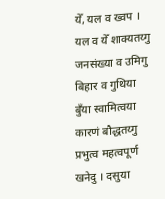येँ, यल व ख्वप ।
यल व येँ शाक्यतय्गु जनसंख्या व उमिगु बिहार व गुथिया बुँया स्वामित्वया कारणं बौद्धतय्गु प्रभुत्व महत्वपूर्ण खनेदु । दसुया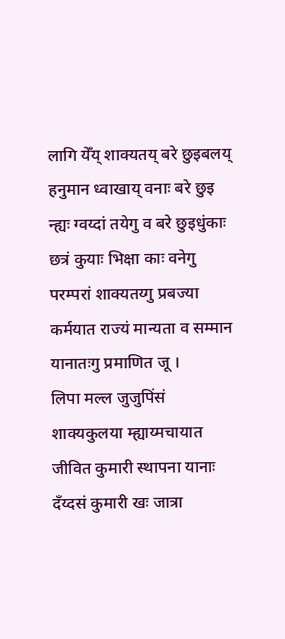लागि येँय् शाक्यतय् बरे छुइबलय् हनुमान ध्वाखाय् वनाः बरे छुइ न्ह्यः ग्वय्दां तयेगु व बरे छुइधुंकाः छत्रं कुयाः भिक्षा काः वनेगु परम्परां शाक्यतय्गु प्रबज्या कर्मयात राज्यं मान्यता व सम्मान यानातःगु प्रमाणित जू ।
लिपा मल्ल जुजुपिंसं शाक्यकुलया म्ह्याय्मचायात जीवित कुमारी स्थापना यानाः दँय्दसं कुमारी खः जात्रा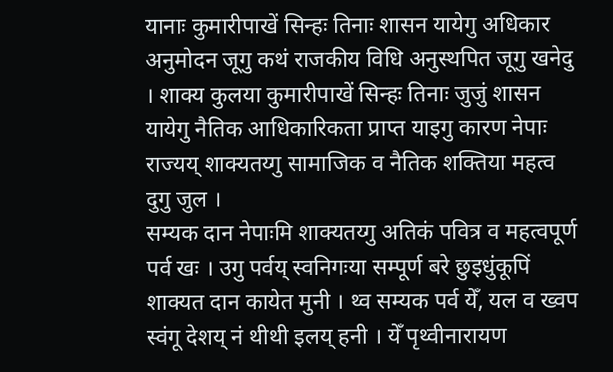यानाः कुमारीपाखें सिन्हः तिनाः शासन यायेगु अधिकार अनुमोदन जूगु कथं राजकीय विधि अनुस्थपित जूगु खनेदु । शाक्य कुलया कुमारीपाखें सिन्हः तिनाः जुजुं शासन यायेगु नैतिक आधिकारिकता प्राप्त याइगु कारण नेपाः राज्यय् शाक्यतय्गु सामाजिक व नैतिक शक्तिया महत्व दुगु जुल ।
सम्यक दान नेपाःमि शाक्यतय्गु अतिकं पवित्र व महत्वपूर्ण पर्व खः । उगु पर्वय् स्वनिगःया सम्पूर्ण बरे छुइधुंकूपिं शाक्यत दान कायेत मुनी । थ्व सम्यक पर्व येँ, यल व ख्वप स्वंगू देशय् नं थीथी इलय् हनी । येँ पृथ्वीनारायण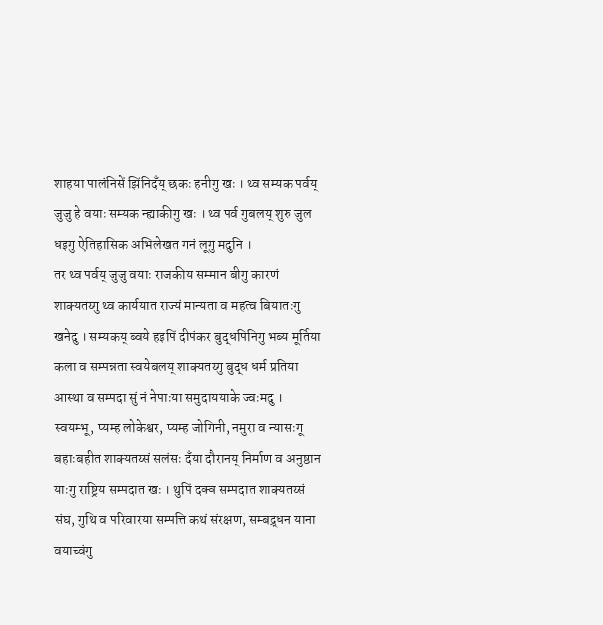शाहया पालंनिसें झिंनिदँय् छकः हनीगु खः । थ्व सम्यक पर्वय् जुजु हे वयाः सम्यक न्ह्याकीगु खः । थ्व पर्व गुबलय् शुरु जुल धइगु ऐतिहासिक अभिलेखत गनं लूगु मदुनि ।
तर थ्व पर्वय् जुजु वयाः राजकीय सम्मान बीगु कारणं शाक्यतय्गु थ्व कार्ययात राज्यं मान्यता व महत्व बियातःगु खनेदु । सम्यकय् ब्वये हइपिं दीपंकर बुद्धपिनिगु भब्य मूर्तिया कला व सम्पन्नता स्वयेबलय् शाक्यतय्गु बुद्ध धर्म प्रतिया आस्था व सम्पदा सुं नं नेपाःया समुदाययाके ज्वःमदु ।
स्वयम्भू, प्यम्ह लोकेश्वर, प्यम्ह जोगिनी, नमुरा व न्यासःगू बहाःबहीत शाक्यतय्सं सलंसः दँया दौरानय् निर्माण व अनुष्ठान याःगु राष्ट्रिय सम्पदात खः । थुपिं दक्व सम्पदात शाक्यतय्सं संघ, गुथि व परिवारया सम्पत्ति कथं संरक्षण, सम्बद्र्धन याना वयाच्वंगु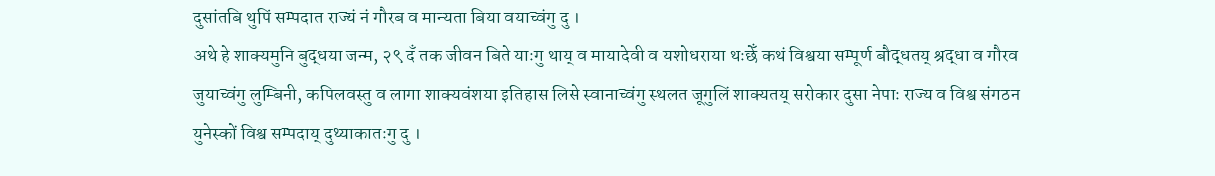दुसांतबि थुपिं सम्पदात राज्यं नं गौरब व मान्यता बिया वयाच्वंगु दु ।
अथे हे शाक्यमुनि बुद्धया जन्म, २९ दँ तक जीवन बिते याःगु थाय् व मायादेवी व यशोधराया थःछेँ कथं विश्वया सम्पूर्ण बौद्धतय् श्रद्धा व गौरव जुयाच्वंगु लुम्बिनी, कपिलवस्तु व लागा शाक्यवंशया इतिहास लिसे स्वानाच्वंगु स्थलत जूगुलिं शाक्यतय् सरोकार दुसा नेपाः राज्य व विश्व संगठन युनेस्कों विश्व सम्पदाय् दुथ्याकातःगु दु ।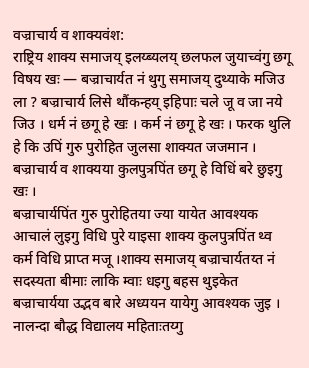वज्राचार्य व शाक्यवंश:
राष्ट्रिय शाक्य समाजय् इलय्ब्यलय् छलफल जुयाच्वंगु छगू विषय खः — बज्राचार्यत नं थुगु समाजय् दुथ्याके मजिउ ला ? बज्राचार्य लिसे थौंकन्हय् इहिपाः चले जू व जा नये जिउ । धर्म नं छगू हे खः । कर्म नं छगू हे खः । फरक थुलि हे कि उपिं गुरु पुरोहित जुलसा शाक्यत जजमान । बज्राचार्य व शाक्यया कुलपुत्रपिंत छगू हे विधिं बरे छुइगु खः ।
बज्राचार्यपिंत गुरु पुरोहितया ज्या यायेत आवश्यक आचालं लुइगु विधि पुरे याइसा शाक्य कुलपुत्रपिंत थ्व कर्म विधि प्राप्त मजू ।शाक्य समाजय् बज्राचार्यतय्त नं सदस्यता बीमाः लाकि म्वाः धइगु बहस थुइकेत बज्राचार्यया उद्भव बारे अध्ययन यायेगु आवश्यक जुइ । नालन्दा बौद्ध विद्यालय महिताःतय्गु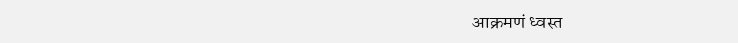आक्रमणं ध्वस्त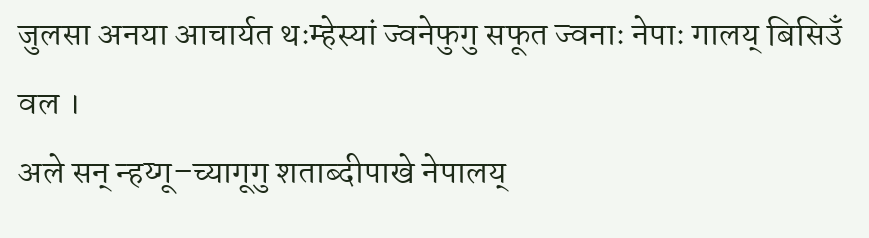जुलसा अनया आचार्यत थःम्हेस्यां ज्वनेफुगु सफूत ज्वनाः नेपाः गालय् बिसिउँ वल ।
अले सन् न्हय्गू–च्यागूगु शताब्दीपाखे नेपालय्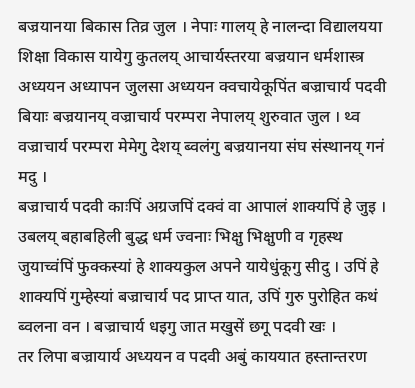बज्रयानया बिकास तिव्र जुल । नेपाः गालय् हे नालन्दा विद्यालयया शिक्षा विकास यायेगु कुतलय् आचार्यस्तरया बज्रयान धर्मशास्त्र अध्ययन अध्यापन जुलसा अध्ययन क्वचायेकूपिंत बज्राचार्य पदवी बियाः बज्रयानय् वज्राचार्य परम्परा नेपालय् शुरुवात जुल । थ्व वज्राचार्य परम्परा मेमेगु देशय् ब्वलंगु बज्रयानया संघ संस्थानय् गनं मदु ।
बज्राचार्य पदवी काःपिं अग्रजपिं दक्वं वा आपालं शाक्यपिं हे जुइ । उबलय् बहाबहिली बुद्ध धर्म ज्वनाः भिक्षु भिक्षुणी व गृहस्थ जुयाच्वंपिं फुक्कस्यां हे शाक्यकुल अपने यायेधुंकूगु सीदु । उपिं हे शाक्यपिं गुम्हेस्यां बज्राचार्य पद प्राप्त यात, उपिं गुरु पुरोहित कथं ब्वलना वन । बज्राचार्य धइगु जात मखुसें छगू पदवी खः ।
तर लिपा बज्रायार्य अध्ययन व पदवी अबुं काययात हस्तान्तरण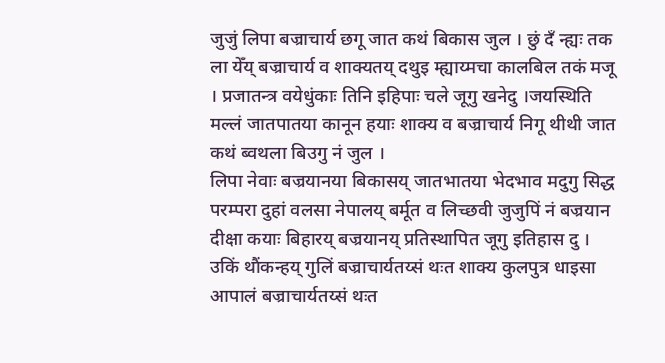जुजुं लिपा बज्राचार्य छगू जात कथं बिकास जुल । छुं दँ न्ह्यः तक ला येँय् बज्राचार्य व शाक्यतय् दथुइ म्ह्याय्मचा कालबिल तकं मजू । प्रजातन्त्र वयेधुंकाः तिनि इहिपाः चले जूगु खनेदु ।जयस्थिति मल्लं जातपातया कानून हयाः शाक्य व बज्राचार्य निगू थीथी जात कथं ब्वथला बिउगु नं जुल ।
लिपा नेवाः बज्रयानया बिकासय् जातभातया भेदभाव मदुगु सिद्ध परम्परा दुहां वलसा नेपालय् बर्मूत व लिच्छवी जुजुपिं नं बज्रयान दीक्षा कयाः बिहारय् बज्रयानय् प्रतिस्थापित जूगु इतिहास दु । उकिं थौंकन्हय् गुलिं बज्राचार्यतय्सं थःत शाक्य कुलपुत्र धाइसा आपालं बज्राचार्यतय्सं थःत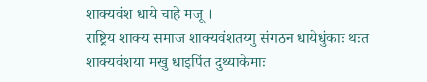शाक्यवंश धाये चाहे मजू ।
राष्ट्रिय शाक्य समाज शाक्यवंशतय्गु संगठन धायेधुंकाः थःत शाक्यवंशया मखु धाइपिंत दुथ्याकेमाः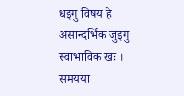धइगु विषय हे असान्दर्भिक जुइगु स्वाभाविक खः । समयया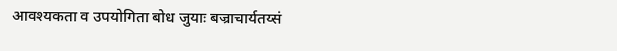आवश्यकता व उपयोगिता बोध जुयाः बज्राचार्यतय्सं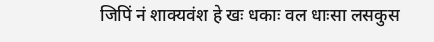जिपिं नं शाक्यवंश हे खः धकाः वल धाःसा लसकुस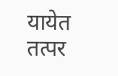यायेत तत्पर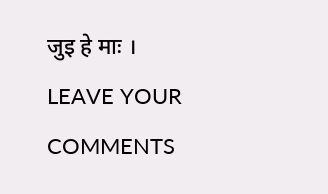जुइ हे माः ।
LEAVE YOUR COMMENTS